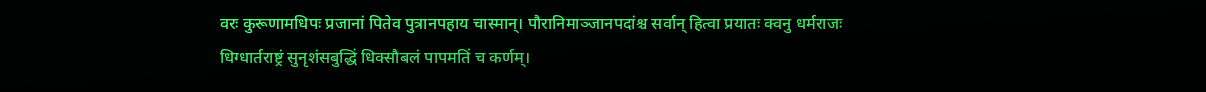वरः कुरूणामधिपः प्रजानां पितेव पुत्रानपहाय चास्मान्। पौरानिमाञ्जानपदांश्च सर्वान् हित्वा प्रयातः क्वनु धर्मराजः
धिग्धार्तराष्ट्रं सुनृशंसबुद्धिं धिक्सौबलं पापमतिं च कर्णम्।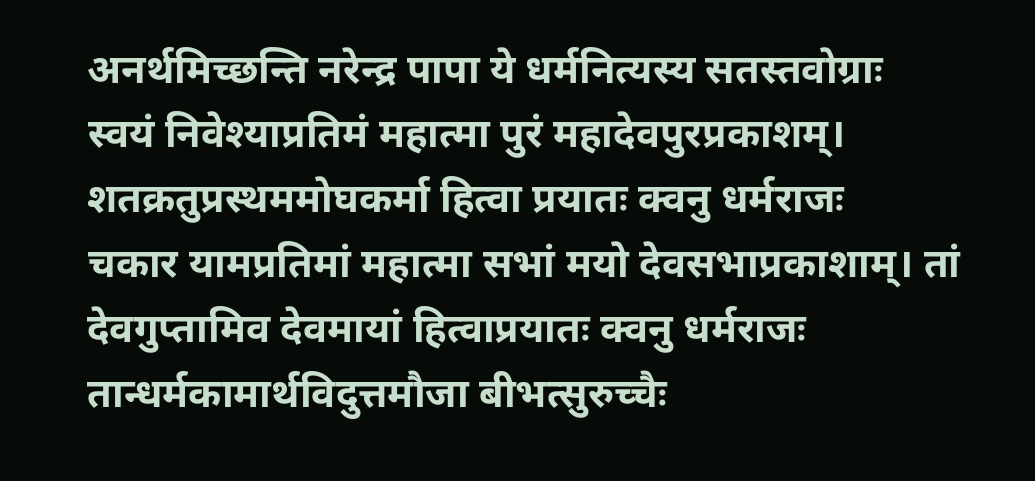अनर्थमिच्छन्ति नरेन्द्र पापा ये धर्मनित्यस्य सतस्तवोग्राः
स्वयं निवेश्याप्रतिमं महात्मा पुरं महादेवपुरप्रकाशम्। शतक्रतुप्रस्थममोघकर्मा हित्वा प्रयातः क्वनु धर्मराजः
चकार यामप्रतिमां महात्मा सभां मयो देवसभाप्रकाशाम्। तां देवगुप्तामिव देवमायां हित्वाप्रयातः क्वनु धर्मराजः
तान्धर्मकामार्थविदुत्तमौजा बीभत्सुरुच्चैः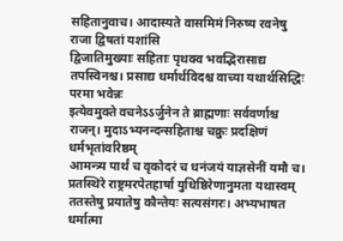सहितानुवाच। आदास्यते वासमिमं निरुष्य रवनेषु राजा द्विषतां यशांसि
द्विजातिमुख्याः सहिताः पृथक्व भवद्भिरासाद्य तपस्विनश्च। प्रसाद्य धर्मार्थविदश्च वाच्या यथार्थसिद्धिः परमा भवेन्नः
इत्येवमुक्ते वचनेऽऽर्जुनेन ते ब्राह्मणाः सर्ववर्णाश्च राजन्। मुदाऽभ्यनन्दन्सहिताश्च चक्रुः प्रदक्षिणं धर्मभृतांवरिष्ठम्
आमन्त्र्य पार्थं च वृकोदरं च धनंजयं याज्ञसेनीं यमौ च। प्रतस्थिरे राष्ट्रमरपेतहार्षा युधिष्ठिरेणानुमता यथास्वम्
ततस्तेषु प्रयातेषु कौन्तेयः सत्यसंगरः। अभ्यभाषत धर्मात्मा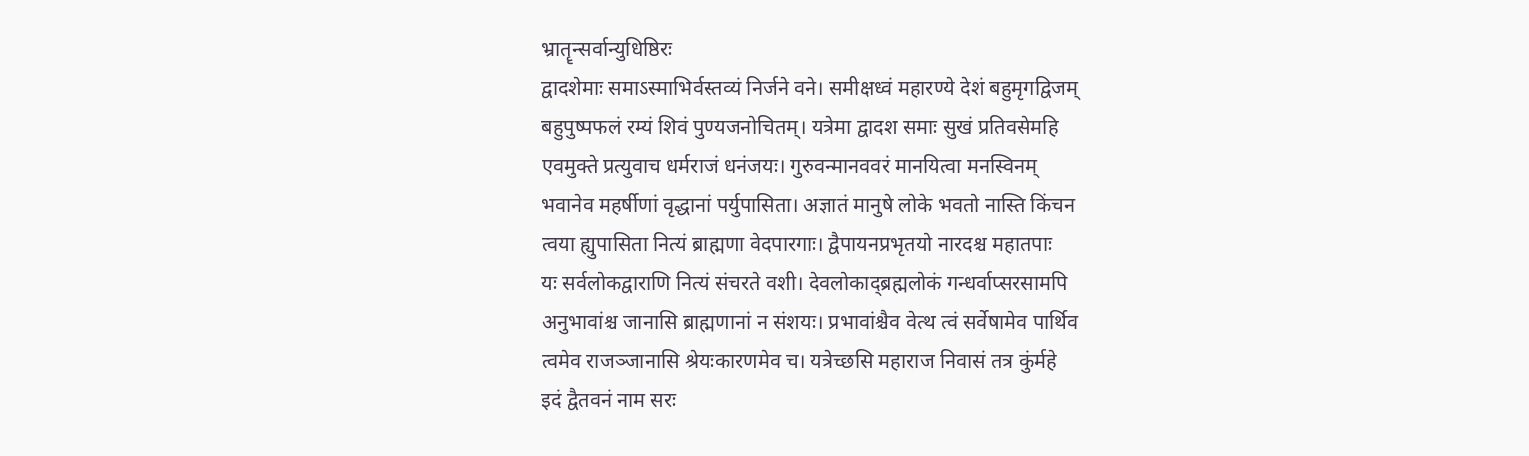भ्रातॄन्सर्वान्युधिष्ठिरः
द्वादशेमाः समाऽस्माभिर्वस्तव्यं निर्जने वने। समीक्षध्वं महारण्ये देशं बहुमृगद्विजम्
बहुपुष्पफलं रम्यं शिवं पुण्यजनोचितम्। यत्रेमा द्वादश समाः सुखं प्रतिवसेमहि
एवमुक्ते प्रत्युवाच धर्मराजं धनंजयः। गुरुवन्मानववरं मानयित्वा मनस्विनम्
भवानेव महर्षीणां वृद्धानां पर्युपासिता। अज्ञातं मानुषे लोके भवतो नास्ति किंचन
त्वया ह्युपासिता नित्यं ब्राह्मणा वेदपारगाः। द्वैपायनप्रभृतयो नारदश्च महातपाः
यः सर्वलोकद्वाराणि नित्यं संचरते वशी। देवलोकाद्ब्रह्मलोकं गन्धर्वाप्सरसामपि
अनुभावांश्च जानासि ब्राह्मणानां न संशयः। प्रभावांश्चैव वेत्थ त्वं सर्वेषामेव पार्थिव
त्वमेव राजञ्जानासि श्रेयःकारणमेव च। यत्रेच्छसि महाराज निवासं तत्र कुंर्महे
इदं द्वैतवनं नाम सरः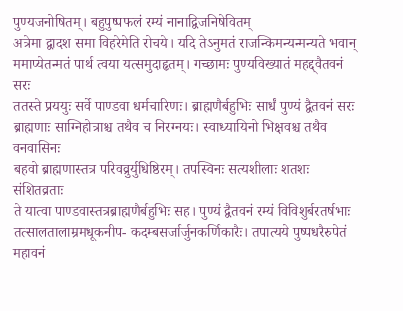पुण्यजनोषितम्। बहुपुष्पफलं रम्यं नानाद्विजनिषेवितम्
अत्रेमा द्वादश समा विहरेमेति रोचये। यदि तेऽनुमतं राजन्किमन्यन्मन्यते भवान्
ममाप्येतन्मतं पार्थ त्वया यत्समुदाहृतम्। गच्छामः पुण्यविख्यातं महद्द्वैतवनं सरः
ततस्ते प्रययुः सर्वे पाण्डवा धर्मचारिणः। ब्राह्मणैर्बहुभिः सार्धं पुण्यं द्वैतवनं सरः
ब्राह्मणाः साग्निहोत्राश्च तथैव च निरग्नयः। स्वाध्यायिनो भिक्षवश्च तथैव वनवासिनः
बहवो ब्राह्मणास्तत्र परिवव्रुर्युधिष्ठिरम्। तपस्विनः सत्यशीलाः शतशः संशितव्रताः
ते यात्वा पाण्डवास्तत्रब्राह्मणैर्बहुभिः सह। पुण्यं द्वैतवनं रम्यं विविशुर्बरतर्षभाः
तत्सालतालाम्रमधूकनीप- कदम्बसर्जार्जुनकर्णिकारैः। तपात्यये पुष्पधरैरुपेतं महावनं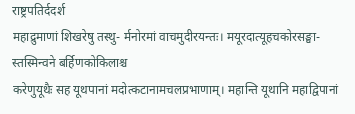राष्ट्रपतिर्ददर्श
महाद्रुमाणां शिखरेषु तस्थु- र्मनोरमां वाचमुदीरयन्तः। मयूरदात्यूहचकोरसङ्घा- स्तस्मिन्वने बर्हिणकोकिलाश्च
करेणुयूथैः सह यूथपानां मदोत्कटानामचलप्रभाणाम्। महान्ति यूथानि महाद्विपानां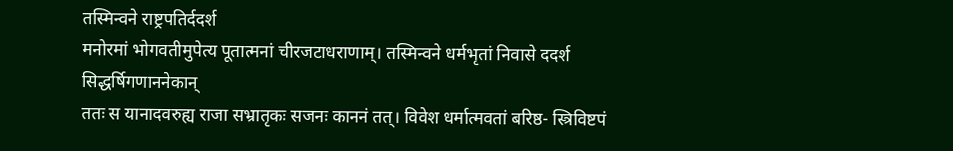तस्मिन्वने राष्ट्रपतिर्ददर्श
मनोरमां भोगवतीमुपेत्य पूतात्मनां चीरजटाधराणाम्। तस्मिन्वने धर्मभृतां निवासे ददर्श सिद्धर्षिगणाननेकान्
ततः स यानादवरुह्य राजा सभ्रातृकः सजनः काननं तत्। विवेश धर्मात्मवतां बरिष्ठ- स्त्रिविष्टपं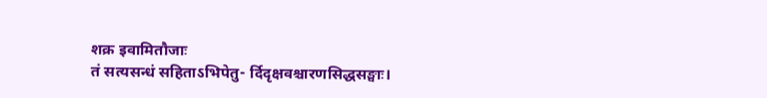शक्र इवामितौजाः
तं सत्यसन्धं सहिताऽभिपेतु- र्दिदृक्षवश्चारणसिद्धसङ्घाः।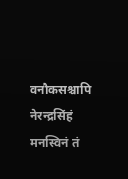वनौकसश्चापि नेरन्द्रसिंहं मनस्विनं तं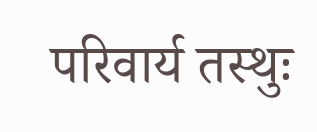परिवार्य तस्थुः